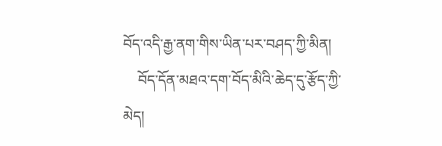བོད་འདི་རྒྱ་ནག་གིས་ཡིན་པར་བཤད་ཀྱི་མིན།
    བོད་དོན་མཐའ་དག་བོད་མིའི་ཆེད་དུ་རྩོད་ཀྱི་མེད།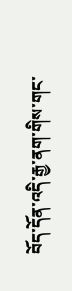བོད་དོན་འདི་རྒྱ་ནག་གིས་གང་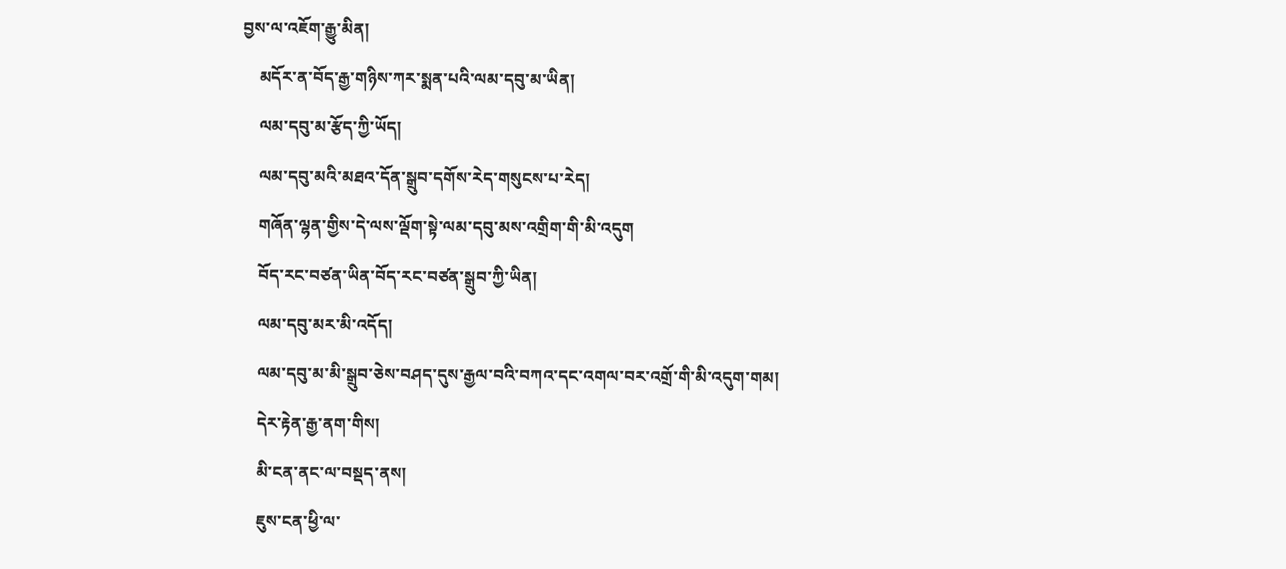བྱས་ལ་འཇོག་རྒྱུ་མིན།
    མདོར་ན་བོད་རྒྱ་གཉིས་ཀར་སྨན་པའི་ལམ་དབུ་མ་ཡིན།
    ལམ་དབུ་མ་རྩོད་ཀྱི་ཡོད།
    ལམ་དབུ་མའི་མཐའ་དོན་སྒྲུབ་དགོས་རེད་གསུངས་པ་རེད།
    གཞོན་ལྷན་གྱིས་དེ་ལས་ལྡོག་སྟེ་ལམ་དབུ་མས་འགྲིག་གི་མི་འདུག
    བོད་རང་བཙན་ཡིན་བོད་རང་བཙན་སྒྲུབ་ཀྱི་ཡིན།
    ལམ་དབུ་མར་མི་འདོད།
    ལམ་དབུ་མ་མི་སྒྲུབ་ཅེས་བཤད་དུས་རྒྱལ་བའི་བཀའ་དང་འགལ་བར་འགྲོ་གི་མི་འདུག་གམ།
    དེར་རྟེན་རྒྱ་ནག་གིས།
    མི་ངན་ནང་ལ་བསྡད་ནས།
    ཇུས་ངན་ཕྱི་ལ་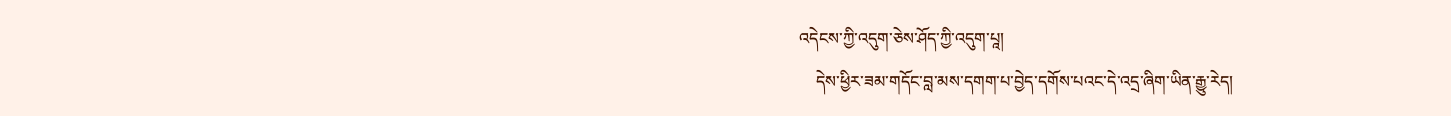འདེངས་ཀྱི་འདུག་ཅེས་ཤོད་ཀྱི་འདུག་པཱ།
    དེས་ཕྱིར་ཟམ་གདོང་བླ་མས་དགག་པ་བྱེད་དགོས་པའང་དེ་འདྲ་ཞིག་ཡིན་རྒྱུ་རེད།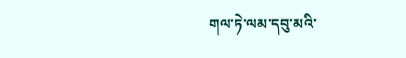གལ་ཏེ་ལམ་དབུ་མའི་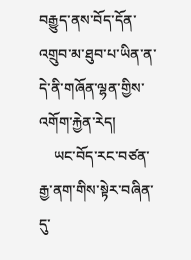བརྒྱུད་ནས་བོད་དོན་འགྲུབ་མ་ཐུབ་པ་ཡིན་ན་དེ་ནི་གཞོན་ལྷན་གྱིས་འགོག་རྐྱེན་རེད།
    ཡང་བོད་རང་བཙན་རྒྱ་ནག་གིས་སྟེར་བཞིན་དུ་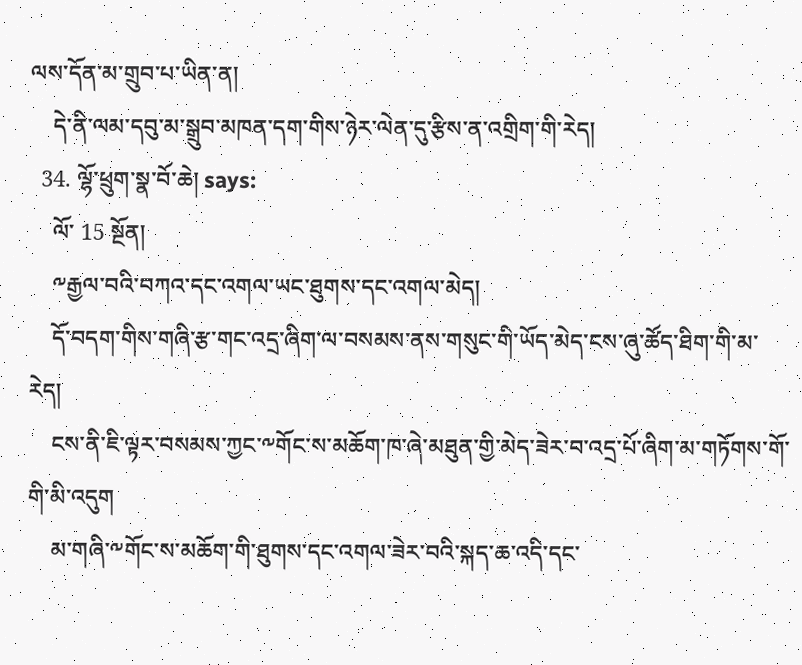ལས་དོན་མ་གྲུབ་པ་ཡིན་ན།
    དེ་ནི་ལམ་དབུ་མ་སྒྲུབ་མཁན་དག་གིས་ཉེར་ལེན་དུ་རྩིས་ན་འགྲིག་གི་རེད།
  34. ལྷོ་ཕྲུག་སྣ་བོ་ཆེ། says:
    ལོ་ 15 སྔོན།
    ༸རྒྱལ་བའི་བཀའ་དང་འགལ་ཡང་ཐུགས་དང་འགལ་མེད།
    དོ་བདག་གིས་གཞི་རྩ་གང་འདྲ་ཞིག་ལ་བསམས་ནས་གསུང་གི་ཡོད་མེད་ངས་ཞུ་ཚོད་ཐིག་གི་མ་རེད།
    ངས་ནི་ཇི་ལྟར་བསམས་ཀྱང་༸གོང་ས་མཆོག་ཁ་ཞེ་མཐུན་གྱི་མེད་ཟེར་བ་འདྲ་པོ་ཞིག་མ་གཏོགས་གོ་གི་མི་འདུག
    མ་གཞི་༸གོང་ས་མཆོག་གི་ཐུགས་དང་འགལ་ཟེར་བའི་སྐད་ཆ་འདི་དང་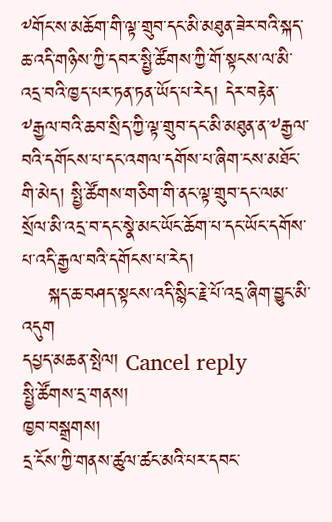༸གོང་ས་མཆོག་གི་ལྟ་གྲུབ་དང་མི་མཐུན་ཟེར་བའི་སྐད་ཆ་འདི་གཉིས་ཀྱི་དབར་སྤྱི་ཚོགས་ཀྱི་གོ་སྟངས་ལ་མི་འདྲ་བའི་ཁྱད་པར་ཏན་ཏན་ཡོད་པ་རེད། དེར་བརྟེན་༸རྒྱལ་བའི་ཆབ་སྲིད་ཀྱི་ལྟ་གྲུབ་དང་མི་མཐུན་ན་༸རྒྱལ་བའི་དགོངས་པ་དང་འགལ་དགོས་པ་ཞིག་ངས་མཐོང་གི་མེད། སྤྱི་ཚོགས་གཅིག་གི་ནང་ལྟ་གྲུབ་དང་ལམ་སྲོལ་མི་འདྲ་བ་དང་སྣེ་མང་ཡོང་ཆོག་པ་དང་ཡོང་དགོས་པ་འདི་རྒྱལ་བའི་དགོངས་པ་རེད།
    སྐད་ཆ་བཤད་སྟངས་འདི་སྙིང་རྗེ་པོ་འདྲ་ཞིག་བྱུང་མི་འདུག
དཔྱད་མཆན་སྤེལ། Cancel reply
སྤྱི་ཚོགས་དྲ་གནས།
ཁྱབ་བསྒྲགས།
དྲ་ངོས་ཀྱི་གནས་ཚུལ་ཚང་མའི་པར་དབང་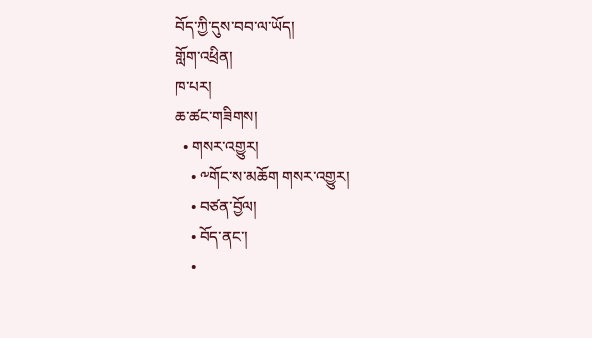བོད་ཀྱི་དུས་བབ་ལ་ཡོད།
གློག་འཕྲིན།
ཁ་པར།
ཆ་ཚང་གཟིགས།
  • གསར་འགྱུར།
    • ༸གོང་ས་མཆོག གསར་འགྱུར།
    • བཙན་བྱོལ།
    • བོད་ནང་།
    •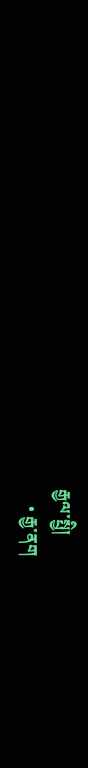རྒྱལ་སྤྱི།
    • རྒྱ་ནག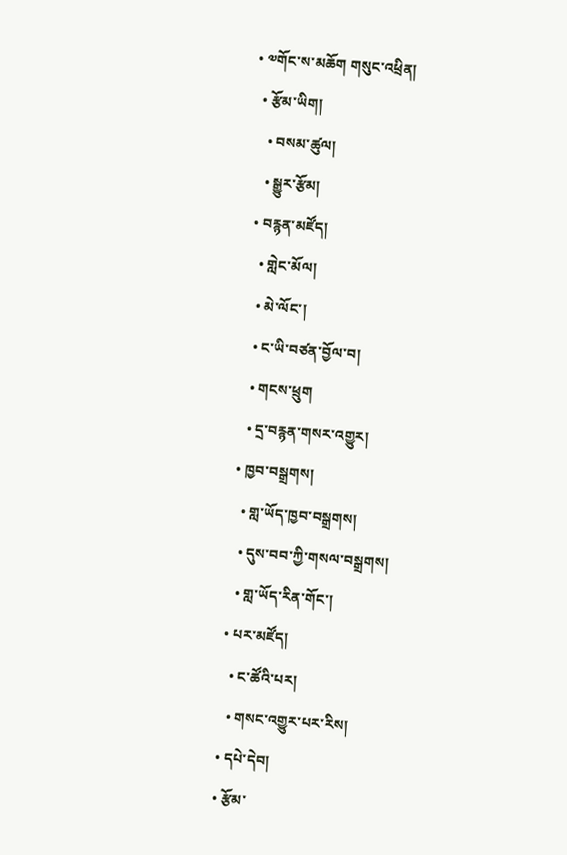• ༧གོང་ས་མཆོག གསུང་འཕྲིན།
  • རྩོམ་ཡིག།
    • བསམ་ཚུལ།
    • སྒྱུར་རྩོམ།
  • བརྙན་མཛོད།
    • གླེང་མོལ།
    • མེ་ལོང་།
    • ང་ཡི་བཙན་བྱོལ་བ།
    • གངས་ཕྲུག
    • དྲ་བརྙན་གསར་འགྱུར།
  • ཁྱབ་བསྒྲགས།
    • གླ་ཡོད་ཁྱབ་བསྒྲགས།
    • དུས་བབ་ཀྱི་གསལ་བསྒྲགས།
    • གླ་ཡོད་རིན་གོང་།
  • པར་མཛོད།
    • ང་ཚོའི་པར།
    • གསང་འགྱུར་པར་རིས།
  • དཔེ་དེབ།
  • རྩོམ་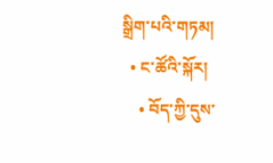སྒྲིག་པའི་གཏམ།
  • ང་ཚོའི་སྐོར།
    • བོད་ཀྱི་དུས་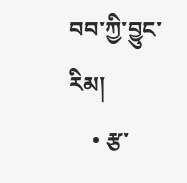བབ་ཀྱི་བྱུང་རིམ།
    • རྩ་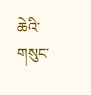ཆེའི་གསུང་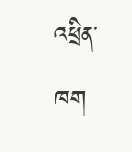འཕྲིན་ཁག